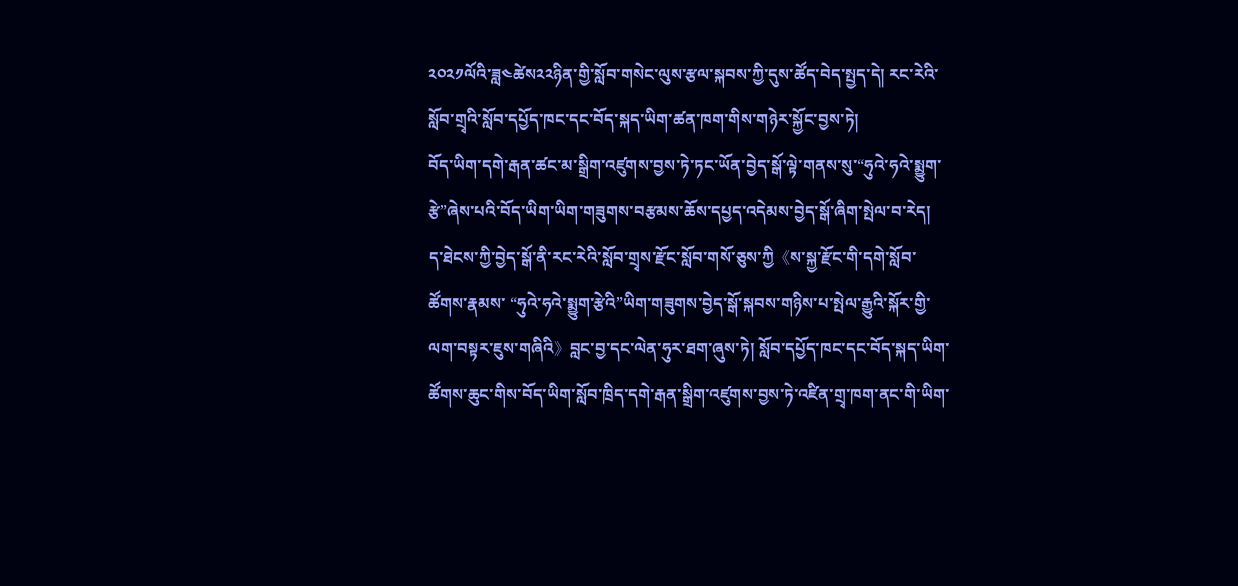༢༠༢༡ལོའི་ཟླ༤ཚེས༢༢ཉིན་གྱི་སློབ་གསེང་ལུས་རྩལ་སྐབས་ཀྱི་དུས་ཚོད་བེད་སྤྱད་དེ། རང་རེའི་སློབ་གྲྭའི་སློབ་དཔྱོད་ཁང་དང་བོད་སྐད་ཡིག་ཚན་ཁག་གིས་གཉེར་སྐྱོང་བྱས་ཏེ།
བོད་ཡིག་དགེ་རྒན་ཚང་མ་སྒྲིག་འཛུགས་བྱས་ཏེ་ཏང་ཡོན་བྱེད་སྒོ་ལྟེ་གནས་སུ་“ཧུའེ་ཧའེ་སྨྱུག་རྩེ”ཞེས་པའི་བོད་ཡིག་ཡིག་གཟུགས་བརྩམས་ཆོས་དཔྱད་འདེམས་བྱེད་སྒོ་ཞིག་སྤེལ་བ་རེད།
ད་ཐེངས་ཀྱི་བྱེད་སྒོ་ནི་རང་རེའི་སློབ་གྲྭས་རྫོང་སློབ་གསོ་ཅུས་ཀྱི《ས་སྐྱ་རྫོང་གི་དགེ་སློབ་ཚོགས་རྣམས་ “ཧུའེ་ཧའེ་སྨྱུག་རྩེའི”ཡིག་གཟུགས་བྱེད་སྒོ་སྐབས་གཉིས་པ་སྤེལ་རྒྱུའི་སྐོར་གྱི་ལག་བསྟར་ཇུས་གཞིའི》བླང་བྱ་དང་ལེན་ཧུར་ཐག་ཞུས་ཏེ། སློབ་དཔྱོད་ཁང་དང་བོད་སྐད་ཡིག་ཚོགས་ཆུང་གིས་བོད་ཡིག་སློབ་ཁྲིད་དགེ་རྒན་སྒྲིག་འཛུགས་བྱས་ཏེ་འཛིན་གྲྭ་ཁག་ནང་གི་ཡིག་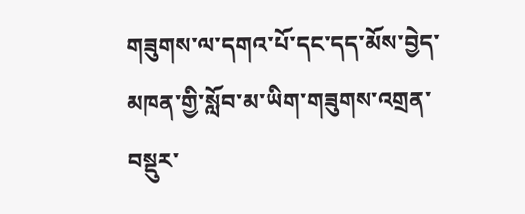གཟུགས་ལ་དགའ་པོ་དང་དད་མོས་བྱེད་མཁན་གྱི་སློབ་མ་ཡིག་གཟུགས་འགྲན་བསྡུར་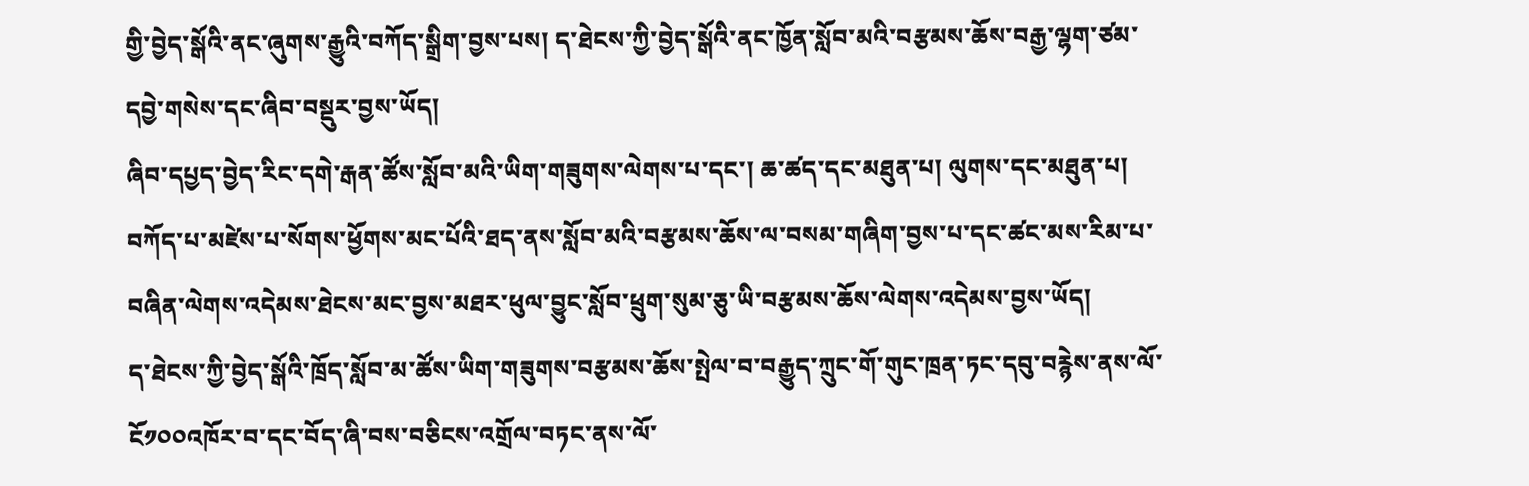གྱི་བྱེད་སྒོའི་ནང་ཞུགས་རྒྱུའི་བཀོད་སྒྲིག་བྱས་པས། ད་ཐེངས་ཀྱི་བྱེད་སྒོའི་ནང་ཁྱོན་སློབ་མའི་བརྩམས་ཆོས་བརྒྱ་ལྷག་ཙམ་དབྱེ་གསེས་དང་ཞིབ་བསྡུར་བྱས་ཡོད།
ཞིབ་དཔྱད་བྱེད་རིང་དགེ་རྒན་ཚོས་སློབ་མའི་ཡིག་གཟུགས་ལེགས་པ་དང་། ཆ་ཚད་དང་མཐུན་པ། ལུགས་དང་མཐུན་པ། བཀོད་པ་མཛེས་པ་སོགས་ཕྱོགས་མང་པོའི་ཐད་ནས་སློབ་མའི་བརྩམས་ཆོས་ལ་བསམ་གཞིག་བྱས་པ་དང་ཚང་མས་རིམ་པ་བཞིན་ལེགས་འདེམས་ཐེངས་མང་བྱས་མཐར་ཕུལ་བྱུང་སློབ་ཕྲུག་སུམ་ཅུ་ཡི་བརྩམས་ཆོས་ལེགས་འདེམས་བྱས་ཡོད།
ད་ཐེངས་ཀྱི་བྱེད་སྒོའི་ཁྲོད་སློབ་མ་ཚོས་ཡིག་གཟུགས་བརྩམས་ཆོས་སྤེལ་བ་བརྒྱུད་ཀྲུང་གོ་གུང་ཁྲན་ཏང་དབུ་བརྙེས་ནས་ལོ་ངོ༡༠༠འཁོར་བ་དང་བོད་ཞི་བས་བཅིངས་འགྲོལ་བཏང་ནས་ལོ་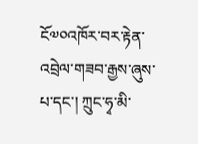ངོ༧༠འཁོར་བར་རྟེན་འབྲེལ་གཟབ་རྒྱས་ཞུས་པ་དང་། ཀྲུང་ཧྭ་མི་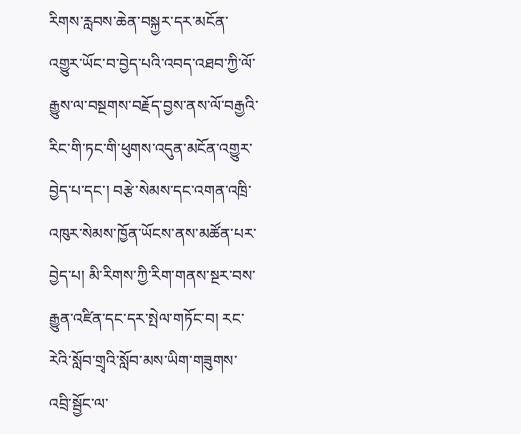རིགས་རླབས་ཆེན་བསྐྱར་དར་མངོན་འགྱུར་ཡོང་བ་བྱེད་པའི་འབད་འཐབ་ཀྱི་ལོ་རྒྱུས་ལ་བསྔགས་བརྗོད་བྱས་ནས་ལོ་བརྒྱའི་རིང་གི་ཏང་གི་ཕུགས་འདུན་མངོན་འགྱུར་བྱེད་པ་དང་། བརྩེ་སེམས་དང་འགན་འཁྲི་འཁུར་སེམས་ཁྱོན་ཡོངས་ནས་མཚོན་པར་བྱེད་པ། མི་རིགས་ཀྱི་རིག་གནས་སྔར་བས་རྒྱུན་འཛིན་དང་དར་སྤེལ་གཏོང་བ། རང་རེའི་སློབ་གྲྭའི་སློབ་མས་ཡིག་གཟུགས་འབྲི་སྦྱོང་ལ་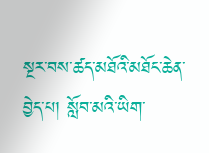སྔར་བས་ཚད་མཐོའི་མཐོང་ཆེན་བྱེད་པ། སློབ་མའི་ཡིག་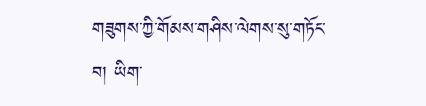གཟུགས་ཀྱི་གོམས་གཤིས་ལེགས་སུ་གཏོང་བ། ཡིག་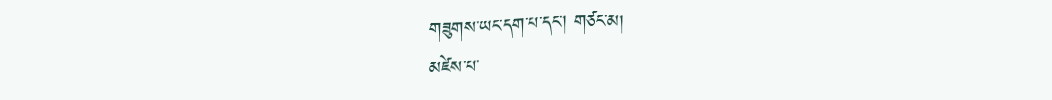གཟུགས་ཡང་དག་པ་དང་། གཙང་མ།
མཛེས་པ་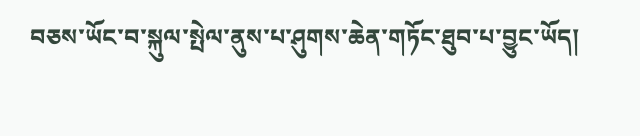བཅས་ཡོང་བ་སྐུལ་སྤེལ་ནུས་པ་ཤུགས་ཆེན་གཏོང་ཐུབ་པ་བྱུང་ཡོད།